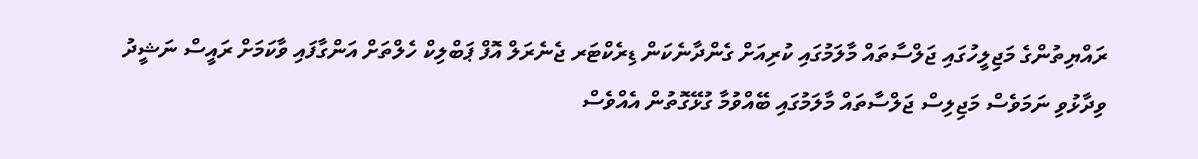ރައްޔިތުންގެ މަޖިލީހުގައި ޖަލްސާތައް މާލަމުގައި ކުރިއަށް ގެންދާނެކަން ޑިރެކްޓަރ ޖެނެރަލް އޮފް ޕަބްލިކް ހެލްތަށް އަންގާފައި ވާކަމަށް ރައީސް ނަޝީދު ވިދާޅުވި ނަމަވެސް މަޖިލިސް ޖަލްސާތައް މާލަމުގައި ބޭއްވުމާ ގުޅޭގޮތުން އެއްވެސް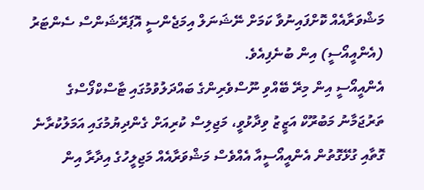މަޝްވަރާއެއް ކޮށްފައިނުވާ ކަމަށް ނޭޝަނަލް އިމަޖެންސީ އޮޕަރޭޝަންސް ސެންޓަރު (އެންއީއޯސީ) އިން ބުނެފިއެވެ.
އެންއީއޯސީ އިން މިރޭ ބޭއްވި ނޫސްވެރިންގެ ބައްދަލުވުމުގައި ޓާސްކްފޯސްގެ ތަރުޖަމާނު މަބުރޫކް އަޒީޒު ވިދާޅުވީ، މަޖިލިސް ކުރިއަށް ގެންދިޔުމުގައި އަމަލުކުރާނެ ގޮތާއި ގުޅޭގޮތުން އެންއީއޯސީއާ އެއްވެސް މަޝްވަރާއެއް މަޖިލީހުގެ އިދާރާ އިން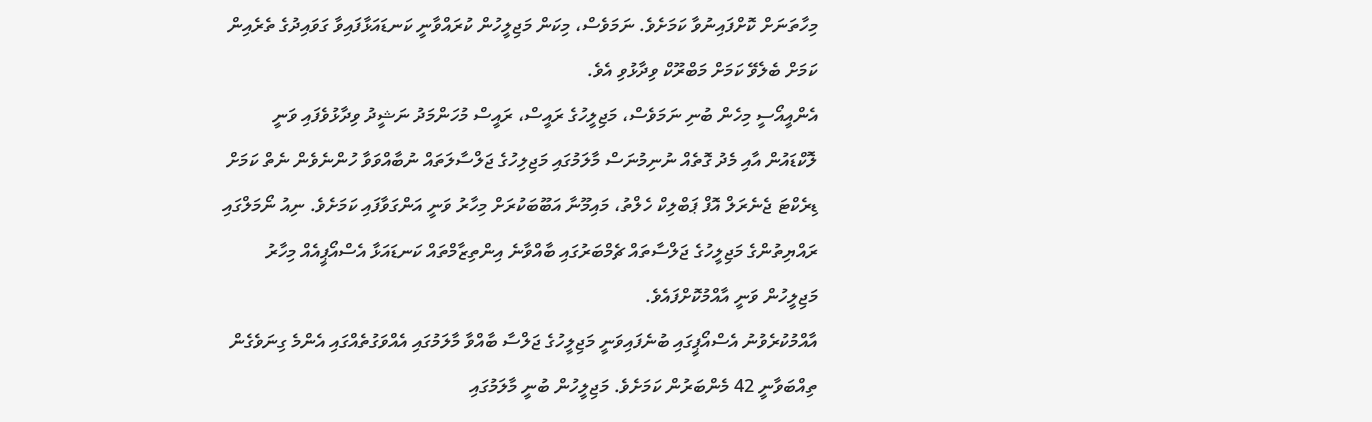މިހާތަނަށް ކޮށްފައިނުވާ ކަމަށެވެ. ނަމަވެސް، މިކަން މަޖިލީހުން ކުރައްވާނީ ކަނޑައަޅާފައިވާ ގަވައިދުގެ ތެރެއިން ކަމަށް ބެލެވޭ ކަމަށް މަބްރޫކް ވިދާޅުވި އެވެ.
އެންއީއޯސީ މިހެން ބުނި ނަމަވެސް، މަޖިލީހުގެ ރައީސް، ރައީސް މުހަންމަދު ނަޝީދު ވިދާޅުވެފައި ވަނީ ލޮކްޑައުން އާއި މެދު ގޮތެއް ނުނިމުނަސް މާލަމުގައި މަޖިލިހުގެ ޖަލްސާލަތައް ނުބާއްވަވާ ހުންނެވެން ނެތް ކަމަށް ޑިރެކްޓަ ޖެނެރަލް އޮފް ޕަބްލިކް ހެލްތު، މައިމޫނާ އަބޫބަކުރަށް މިހާރު ވަނީ އަންގަވާފައި ކަމަށެވެ. ނިއު ނޯމަލްގައި ރައްޔިތުންގެ މަޖިލީހުގެ ޖަލްސާތައް ޗެމްބަރުގައި ބާއްވާނެ އިންތިޒާމްތައް ކަނޑައަޅާ އެސްއޯޕީއެއް މިހާރު މަޖިލީހުން ވަނީ އާއްމުކޮށްފައެވެ.
އާއްމުކުރެވުނު އެސްއޯޕީގައި ބުނެފައިވަނީ މަޖިލީހުގެ ޖަލްސާ ބާއްވާ މާލަމުގައި އެއްވަގުތެއްގައި އެންމެ ގިނަވެގެން ތިއްބަވާނީ 42 މެންބަރުން ކަމަށެވެ. މަޖިލީހުން ބުނީ މާލަމުގައި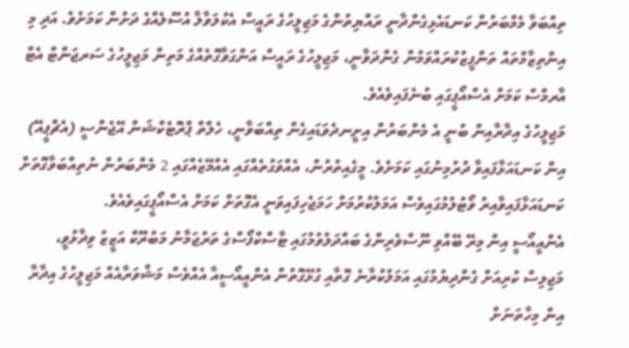ތިއްބަވާ މެމްބަރުން ކަނޑައެޅިގެންދާނީ ރައްޔިތުންގެ މަޖިލީހުގެ ރައީސް އެކުލަވާލާ އުސޫލެއްގެ ދަށުން ކަމަށެވެ. އަދި މި އިންތިޒާމްތައް ތަންފީޒުކުރައްވަމުން ގެންދަވާނީ، މަޖިލީހުގެ ރައީސް އަންގަވާގޮތެއްގެ މަތިން މަޖިލީހުގެ ސަރޖަންޓް އެޓް އާރމްސް ކަމަށް އެސްއޯޕީގައި ބުނެފައިވެއެވެ.
މަޖިލީހުގެ އިދާރާއިން ބުނީ އެ މެންބަރުން އިށީނދެވަޑައިގެން ތިއްބަވާނީ، ހެލްތް ޕްރޮޓެކްޝަން އޭޖެންސީ (އެޗްޕީއޭ) އިން ކަނޑައަޅާފައިވާ ދުރުމިނުގައި ކަމަށެވެ. މީގެއިތުރުން، އެއްވަގުތެއްގައި އެއްމޭޒެއްގައި 2 މެންބަރުން ނުތިއްބަވާގޮތަށް ކަނޑައަޅާފައިވާއިރު ވޯޓުލުމުގައިވެސް އަމަލުކުރުމަށް ހަމަޖެހިފައިވަނީ އެގޮތަށް ކަމަށް އެސްއޯޕީގައިވެއެވެ.
އެންއީއޯސީ އިން މިރޭ ބޭއްވި ނޫސްވެރިންގެ ބައްދަލުވުމުގައި ޓާސްކްފޯސްގެ ތަރުޖަމާނު މަބުރޫކް އަޒީޒު ވިދާޅުވީ، މަޖިލިސް ކުރިއަށް ގެންދިޔުމުގައި އަމަލުކުރާނެ ގޮތާއި ގުޅޭގޮތުން އެންއީއޯސީއާ އެއްވެސް މަޝްވަރާއެއް މަޖިލީހުގެ އިދާރާ އިން މިހާތަނަށް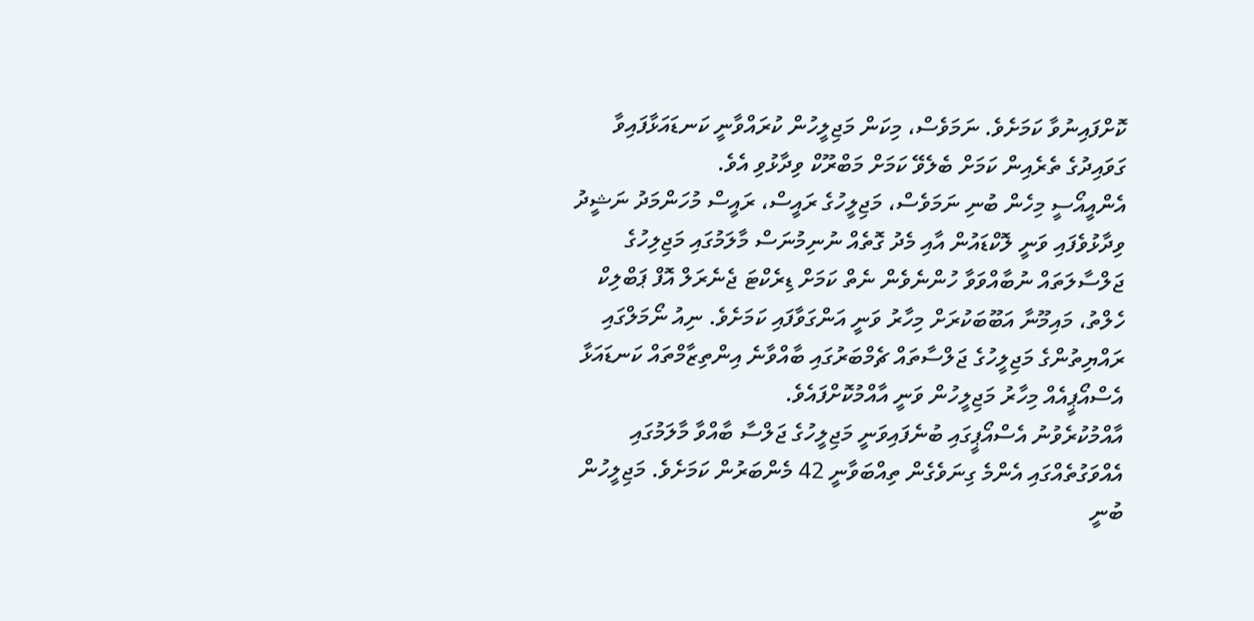ކޮށްފައިނުވާ ކަމަށެވެ. ނަމަވެސް، މިކަން މަޖިލީހުން ކުރައްވާނީ ކަނޑައަޅާފައިވާ ގަވައިދުގެ ތެރެއިން ކަމަށް ބެލެވޭ ކަމަށް މަބްރޫކް ވިދާޅުވި އެވެ.
އެންއީއޯސީ މިހެން ބުނި ނަމަވެސް، މަޖިލީހުގެ ރައީސް، ރައީސް މުހަންމަދު ނަޝީދު ވިދާޅުވެފައި ވަނީ ލޮކްޑައުން އާއި މެދު ގޮތެއް ނުނިމުނަސް މާލަމުގައި މަޖިލިހުގެ ޖަލްސާލަތައް ނުބާއްވަވާ ހުންނެވެން ނެތް ކަމަށް ޑިރެކްޓަ ޖެނެރަލް އޮފް ޕަބްލިކް ހެލްތު، މައިމޫނާ އަބޫބަކުރަށް މިހާރު ވަނީ އަންގަވާފައި ކަމަށެވެ. ނިއު ނޯމަލްގައި ރައްޔިތުންގެ މަޖިލީހުގެ ޖަލްސާތައް ޗެމްބަރުގައި ބާއްވާނެ އިންތިޒާމްތައް ކަނޑައަޅާ އެސްއޯޕީއެއް މިހާރު މަޖިލީހުން ވަނީ އާއްމުކޮށްފައެވެ.
އާއްމުކުރެވުނު އެސްއޯޕީގައި ބުނެފައިވަނީ މަޖިލީހުގެ ޖަލްސާ ބާއްވާ މާލަމުގައި އެއްވަގުތެއްގައި އެންމެ ގިނަވެގެން ތިއްބަވާނީ 42 މެންބަރުން ކަމަށެވެ. މަޖިލީހުން ބުނީ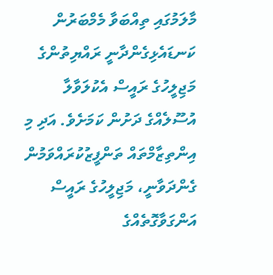މާލަމުގައި ތިއްބަވާ މެމްބަރުން ކަނޑައެޅިގެންދާނީ ރައްޔިތުންގެ މަޖިލީހުގެ ރައީސް އެކުލަވާލާ އުސޫލެއްގެ ދަށުން ކަމަށެވެ. އަދި މި އިންތިޒާމްތައް ތަންފީޒުކުރައްވަމުން ގެންދަވާނީ، މަޖިލީހުގެ ރައީސް އަންގަވާގޮތެއްގެ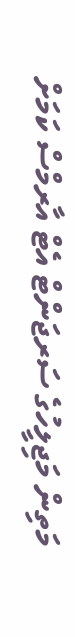މަތިން މަޖިލީހުގެ ސަރޖަންޓް އެޓް އާރމްސް ކަމަށް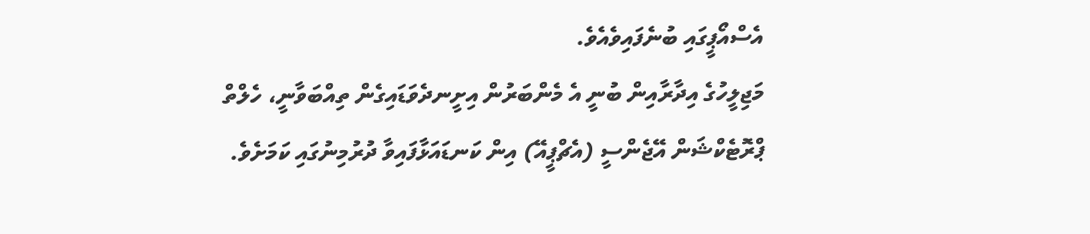އެސްއޯޕީގައި ބުނެފައިވެއެވެ.
މަޖިލީހުގެ އިދާރާއިން ބުނީ އެ މެންބަރުން އިށީނދެވަޑައިގެން ތިއްބަވާނީ، ހެލްތް ޕްރޮޓެކްޝަން އޭޖެންސީ (އެޗްޕީއޭ) އިން ކަނޑައަޅާފައިވާ ދުރުމިނުގައި ކަމަށެވެ.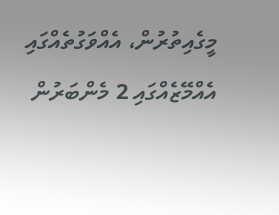މީގެއިތުރުން، އެއްވަގުތެއްގައި އެއްމޭޒެއްގައި 2 މެންބަރުން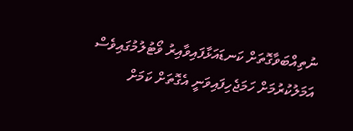ނުތިއްބަވާގޮތަށް ކަނޑައަޅާފައިވާއިރު ވޯޓުލުމުގައިވެސް އަމަލުކުރުމަށް ހަމަޖެހިފައިވަނީ އެގޮތަށް ކަމަށް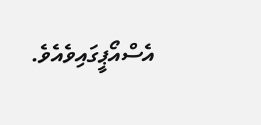އެސްއޯޕީގައިވެއެވެ.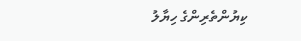ކިޔުންތެރިންގެ ހިޔާލު